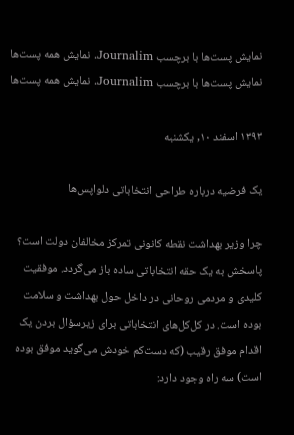نمایش پست‌ها با برچسب Journalim. نمایش همه پست‌ها
نمایش پست‌ها با برچسب Journalim. نمایش همه پست‌ها

۱۳۹۳ اسفند ۱۰, یکشنبه

یک فرضیه درباره طراحی انتخاباتی دلواپس‌ها

چرا وزیر بهداشت نقطه کانونی تمرکز مخالفان دولت است؟
پاسخش به یک حقه انتخاباتی ساده باز می‌گردد. موفقیت کلیدی و مردمی روحانی در داخل حول بهداشت و سلامت بوده است. در کل‌کل‌های انتخاباتی برای زیرسؤال بردن یک اقدام موفق رقیب (که دست‌کم خودش می‌گوید موفق بوده است) سه راه وجود دارد: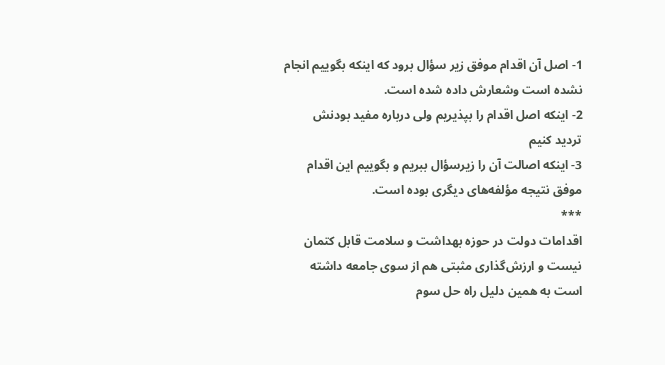1- اصل آن اقدام موفق زیر سؤال برود که اینکه بگوییم انجام نشده است وشعارش داده شده است.
2- اینکه اصل اقدام را بپذیریم ولی درباره مفید بودنش تردید کنیم
3- اینکه اصالت آن را زیرسؤال ببریم و بگوییم این اقدام موفق نتیجه مؤلفه‌های دیگری بوده است.
***
اقدامات دولت در حوزه بهداشت و سلامت قابل کتمان نیست و ارزش‌گذاری مثبتی هم از سوی جامعه داشته است به همین دلیل راه حل سوم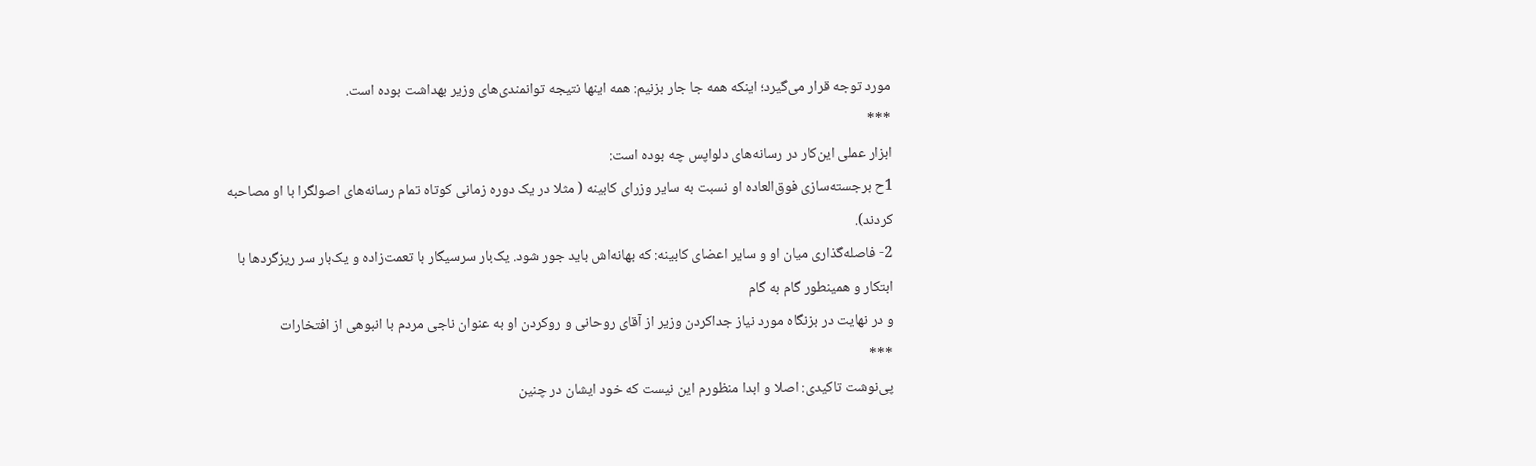مورد توجه قرار می‌گیرد؛ اینکه همه جا جار بزنیم: همه اینها نتیجه توانمندی‌های وزیر بهداشت بوده است.
***
ابزار عملی این‌کار در رسانه‌های دلواپس چه بوده است:
1ح برجسته‌سازی فوق‌العاده او نسبت به سایر وزرای کابینه ( مثلا در یک دوره زمانی کوتاه تمام رسانه‌های اصولگرا با او مصاحبه کردند).
2- فاصله‌گذاری میان او و سایر اعضای کابینه: که بهانه‌اش باید جور شود. یک‌بار سرسیگار با تعمت‌زاده و یک‌بار سر ریزگردها با ابتکار و همینطور گام به گام
و در نهایت در بزنگاه مورد نیاز جداکردن وزیر از آقای روحانی و روکردن او به عنوان ناجی مردم با انبوهی از افتخارات
***
پی‌نوشت تاکیدی: اصلا و ابدا منظورم این نیست که خود ایشان در چنین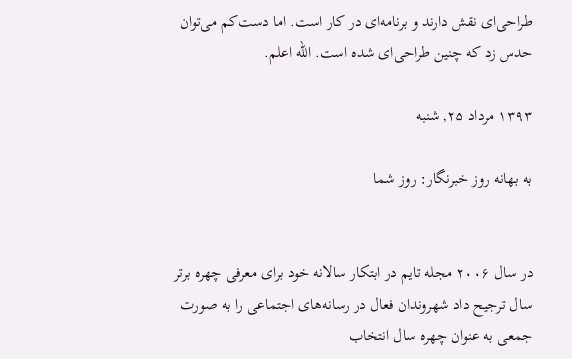طراحی‌ای نقش دارند و برنامه‌ای در کار است. اما دست‌کم می‌توان حدس زد که چنین طراحی‌ای شده است. الله اعلم.

۱۳۹۳ مرداد ۲۵, شنبه

به بهانه روز خبرنگار: روز شما


در سال ۲۰۰۶ مجله تایم در ابتکار سالانه خود برای معرفی چهره برتر سال ترجیح داد شهروندان فعال در رسانه‌های اجتماعی را به صورت جمعی به عنوان چهره سال انتخاب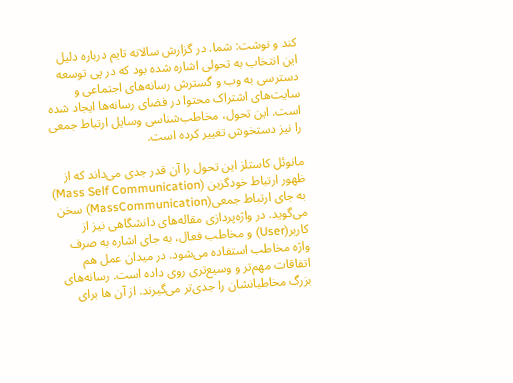کند و نوشت: شما. در گزارش سالانه تایم درباره دلیل این انتخاب به تحولی اشاره شده بود که در پی توسعه دسترسی به وب و گسترش رسانه‌های اجتماعی و سایت‌های اشتراک محتوا در فضای رسانه‌ها ایجاد شده است. این تحول، مخاطب‌شناسی وسایل ارتباط جمعی را نیز دستخوش تغییر کرده است.

مانوئل کاستلز این تحول را آن قدر جدی می‌داند که از ظهور ارتباط خودگزین (Mass Self Communication) به جای ارتباط جمعی(MassCommunication) سخن می‌گوید. در واژه‌پردازی مقاله‌های دانشگاهی نیز از کاربر(User) و مخاطب فعال، به جای اشاره به صرف واژه مخاطب استفاده می‌شود. در میدان عمل هم اتفاقات مهم‌تر و وسیع‌تری روی داده است. رسانه‌های بزرگ مخاطبانشان را جدی‌تر می‌گیرند. از آن ها برای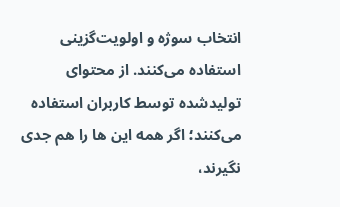انتخاب سوژه و اولویت‌گزینی استفاده می‌کنند. از محتوای تولیدشده توسط کاربران استفاده می‌کنند؛ اگر همه این ها را هم جدی نگیرند،‌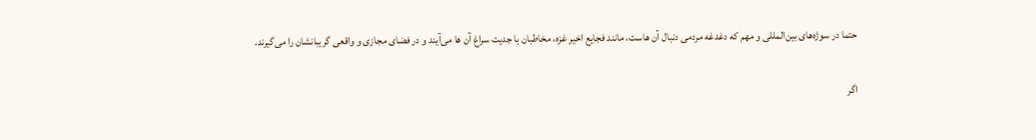حتما در سوژه‌های بین‌المللی و مهم که دغدغه مردمی دنبال آن هاست، مانند فجایع اخیر غزه، مخاطبان با جدیت سراغ آن ها می‌آیند و در فضای مجازی و واقعی گریبانشان را می‌گیرند.

اگر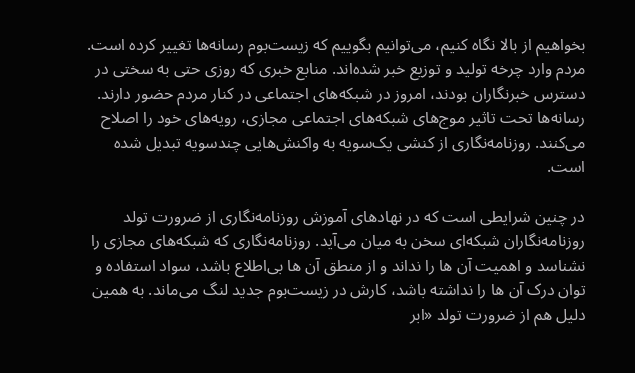بخواهیم از بالا نگاه کنیم، می‌توانیم بگوییم که زیست‌بوم رسانه‌ها تغییر کرده است. مردم وارد چرخه تولید و توزیع خبر شده‌اند. منابع خبری که روزی حتی به سختی در دسترس خبرنگاران بودند، امروز در شبکه‌های اجتماعی در کنار مردم حضور دارند. رسانه‌ها تحت تاثیر موج‌های شبکه‌های اجتماعی مجازی، رویه‌های خود را اصلاح می‌کنند. روزنامه‌نگاری از کنشی یک‌سویه به واکنش‌هایی چندسویه تبدیل شده است.

در چنین شرایطی است که در نهادهای آموزش روزنامه‌نگاری از ضرورت تولد روزنامه‌نگاران شبکه‌ای سخن به میان می‌آید. روزنامه‌نگاری که شبکه‌های مجازی را نشناسد و اهمیت آن ها را نداند و از منطق آن ها بی‌اطلاع باشد، سواد استفاده و توان درک آن ها را نداشته باشد، کارش در زیست‌بوم جدید لنگ می‌ماند. به همین دلیل هم از ضرورت تولد «ابر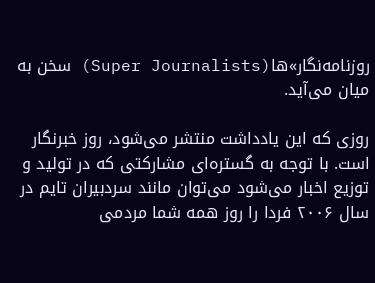روزنامه‌نگار»ها‌(Super Journalists) سخن به میان می‌آید.

روزی که این یادداشت منتشر می‌شود، روز خبرنگار است. با توجه به گستره‌ای مشارکتی که در تولید و توزیع اخبار می‌شود می‌توان مانند سردبیران تایم در سال ۲۰۰۶ فردا را روز همه شما مردمی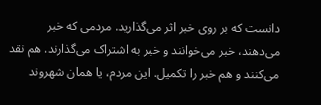دانست که بر روی خبر اثر می‌گذارید. مردمی که خبر می‌دهند، خبر می‌خوانند و خبر به اشتراک می‌گذارند. هم نقد می‌کنند و هم خبر را تکمیل. این مردم، یا همان شهروند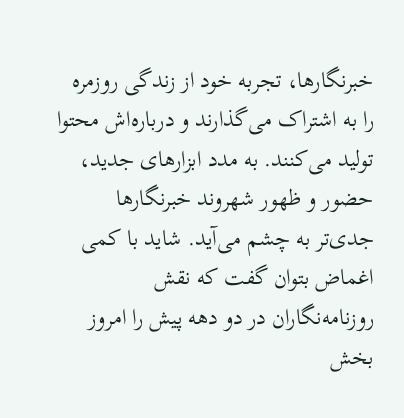خبرنگارها، تجربه خود از زندگی روزمره را به اشتراک می‌گذارند و درباره‌اش محتوا تولید می‌کنند. به مدد ابزارهای جدید، حضور و ظهور شهروند خبرنگارها جدی‌تر به چشم می‌آید. شاید با کمی اغماض بتوان گفت که نقش روزنامه‌نگاران در دو دهه پیش را امروز بخش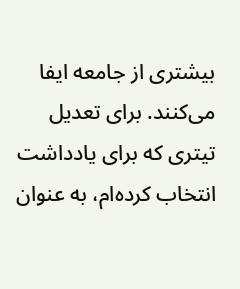بیشتری از جامعه ایفا می‌کنند. برای تعدیل تیتری که برای یادداشت انتخاب کرده‌ام، به عنوان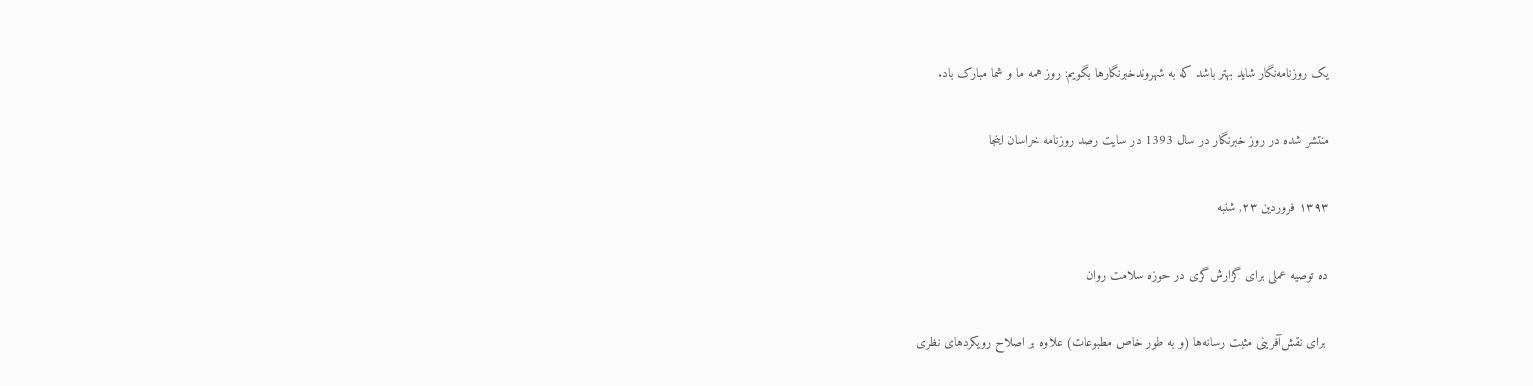یک روزنامه‌‌نگار شاید بهتر باشد که به شهروندخبرنگارها بگویم: روز همه ما و شما مبارک باد.

منتشر شده در روز خبرنگار در سال 1393 در سایت رصد روزنامه خراسان اینجا

۱۳۹۳ فروردین ۲۳, شنبه

ده توصیه عملی برای گزارش‌گری در حوزه سلامت روان

 برای نقش‌آفرینی مثبت رسانه‌ها (و به طور خاص مطبوعات) علاوه بر اصلاح رویکردهای نظری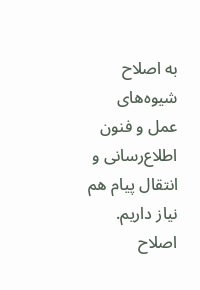به اصلاح شیوه‌های عمل و فنون اطلاع‌رسانی و انتقال پیام هم نياز داريم. اصلاح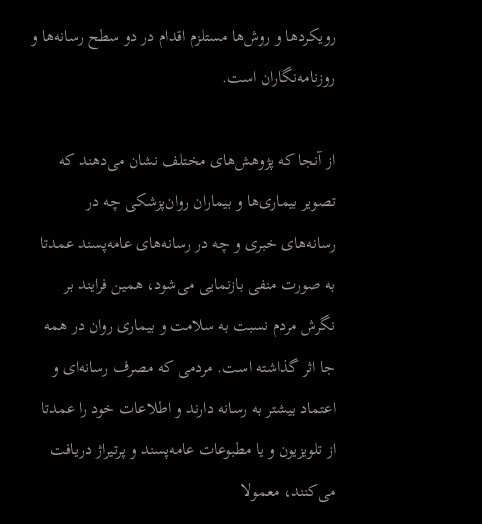رویکردها و روش‌ها مستلزم اقدام در دو سطح رسانه‌ها و روزنامه‌نگاران است.

از آنجا که پژوهش‌های مختلف نشان می‌دهند که تصویر بیماری‌ها و بیماران روان‌پزشکی چه در رسانه‌های خبری و چه در رسانه‌های عامه‌پسند عمدتا به صورت منفی بازنمایی می‌شود، همین فرایند بر نگرش مردم نسبت به سلامت و بیماری روان در همه جا اثر گذاشته است. مردمی که مصرف رسانه‌ای و اعتماد بیشتر به رسانه دارند و اطلاعات خود را عمدتا از تلویزیون و یا مطبوعات عامه‌پسند و پرتیراژ دریافت می‌کنند، معمولا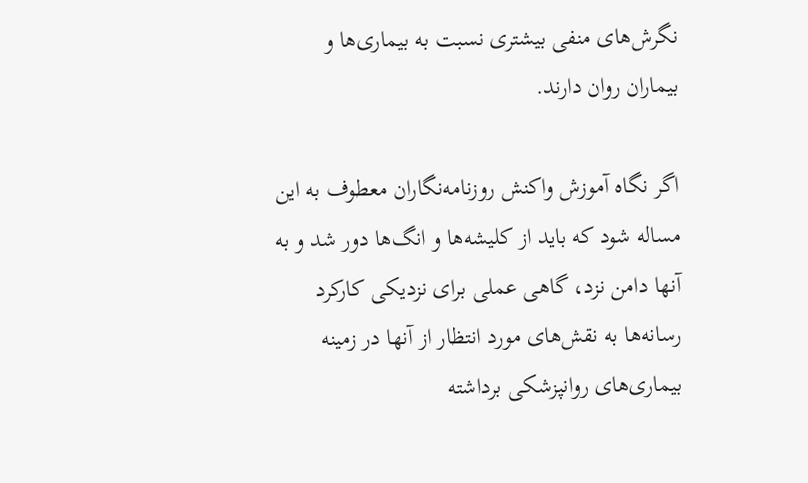نگرش‌های منفی بیشتری نسبت به بیماری‌ها و بیماران روان دارند.

اگر نگاه آموزش واکنش روزنامه‌نگاران معطوف به این مساله شود که باید از کلیشه‌ها و انگ‌ها دور شد و به آنها دامن نزد، گاهی عملی برای نزدیکی کارکرد رسانه‌ها به نقش‌های مورد انتظار از آنها در زمینه بیماری‌های روانپزشکی برداشته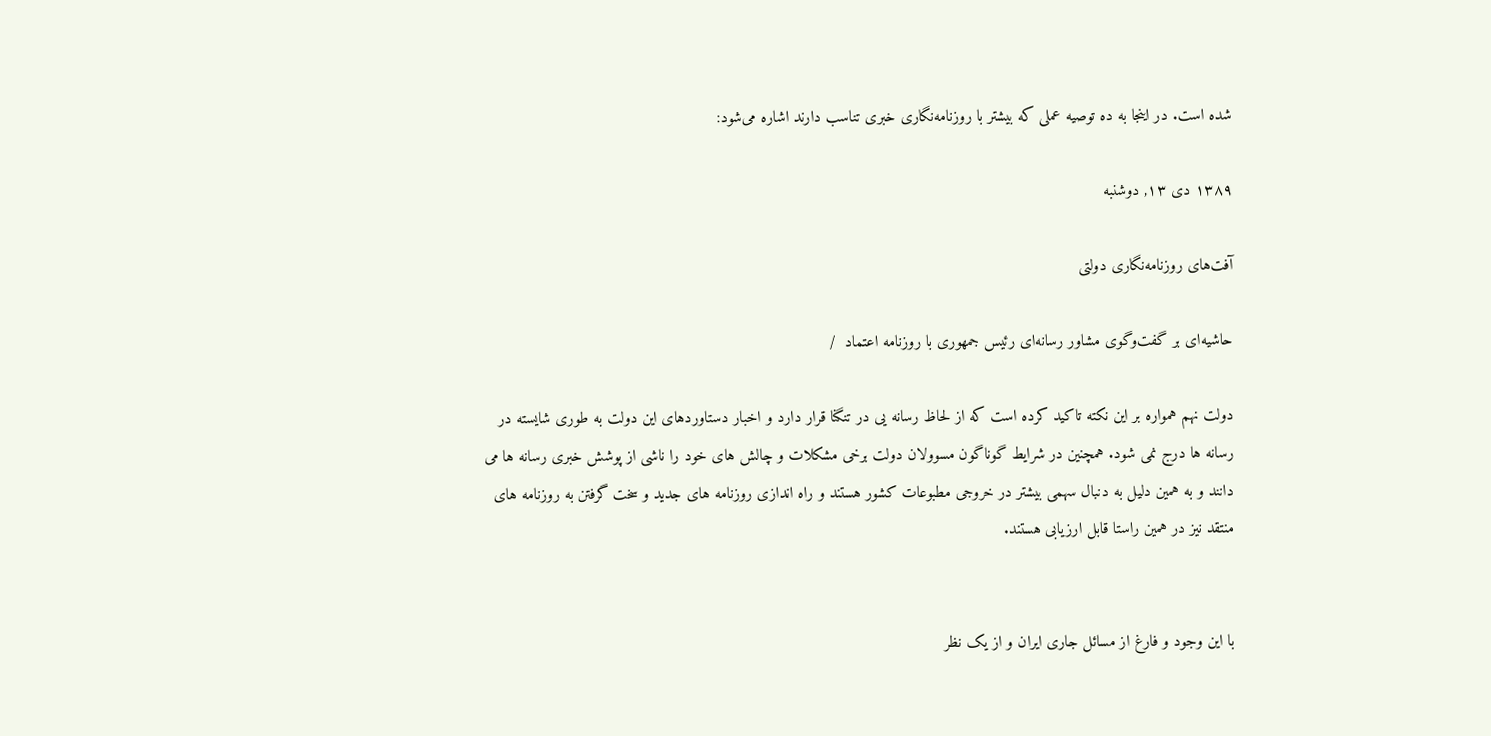شده است. در اینجا به ده توصیه عملی که بیشتر با روزنامه‌نگاری خبری تناسب دارند اشاره می‌شود:

۱۳۸۹ دی ۱۳, دوشنبه

آفت‌های روزنامه‌نگاری دولتی

حاشیه‌ای بر گفت‌وگوی مشاور رسانه‌ای رئیس جمهوری با روزنامه اعتماد  /

دولت نهم همواره بر این نکته تاکید کرده است که از لحاظ رسانه یی در تنگنا قرار دارد و اخبار دستاوردهای این دولت به طوری شایسته در رسانه ها درج نمی شود. همچنین در شرایط گوناگون مسوولان دولت برخی مشکلات و چالش های خود را ناشی از پوشش خبری رسانه ها می دانند و به همین دلیل به دنبال سهمی بیشتر در خروجی مطبوعات کشور هستند و راه اندازی روزنامه های جدید و سخت گرفتن به روزنامه های منتقد نیز در همین راستا قابل ارزیابی هستند.


با این وجود و فارغ از مسائل جاری ایران و از یک نظر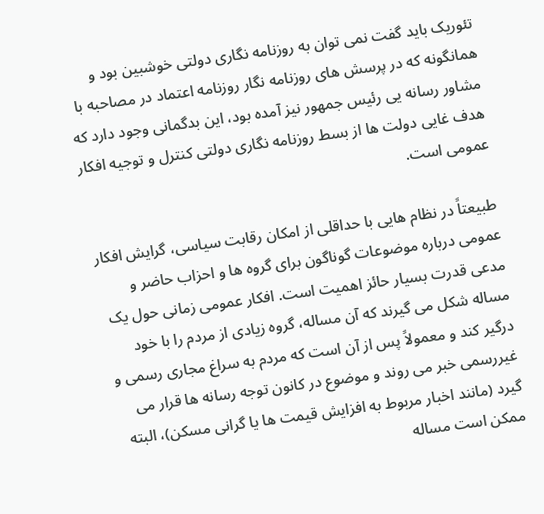تئوریک باید گفت نمی توان به روزنامه نگاری دولتی خوشبین بود و همانگونه که در پرسش های روزنامه نگار روزنامه اعتماد در مصاحبه با مشاور رسانه یی رئیس جمهور نیز آمده بود، این بدگمانی وجود دارد که هدف غایی دولت ها از بسط روزنامه نگاری دولتی کنترل و توجیه افکار عمومی است.

طبیعتاً در نظام هایی با حداقلی از امکان رقابت سیاسی، گرایش افکار عمومی درباره موضوعات گوناگون برای گروه ها و احزاب حاضر و مدعی قدرت بسیار حائز اهمیت است. افکار عمومی زمانی حول یک مساله شکل می گیرند که آن مساله، گروه زیادی از مردم را با خود درگیر کند و معمولاً پس از آن است که مردم به سراغ مجاری رسمی و غیررسمی خبر می روند و موضوع در کانون توجه رسانه ها قرار می گیرد (مانند اخبار مربوط به افزایش قیمت ها یا گرانی مسکن)، البته ممکن است مساله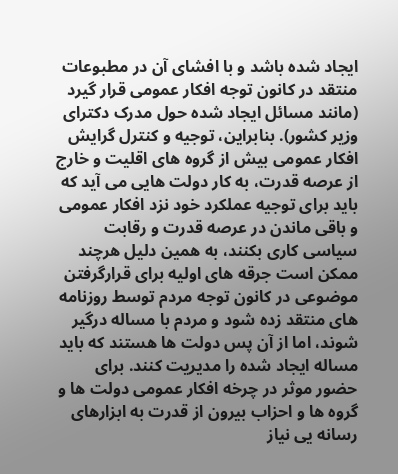ایجاد شده باشد و با افشای آن در مطبوعات منتقد در کانون توجه افکار عمومی قرار گیرد (مانند مسائل ایجاد شده حول مدرک دکترای وزیر کشور). بنابراین، توجیه و کنترل گرایش افکار عمومی بیش از گروه های اقلیت و خارج از عرصه قدرت، به کار دولت هایی می آید که باید برای توجیه عملکرد خود نزد افکار عمومی و باقی ماندن در عرصه قدرت و رقابت سیاسی کاری بکنند، به همین دلیل هرچند ممکن است جرقه های اولیه برای قرارگرفتن موضوعی در کانون توجه مردم توسط روزنامه های منتقد زده شود و مردم با مساله درگیر شوند، اما از آن پس دولت ها هستند که باید مساله ایجاد شده را مدیریت کنند. برای حضور موثر در چرخه افکار عمومی دولت ها و گروه ها و احزاب بیرون از قدرت به ابزارهای رسانه یی نیاز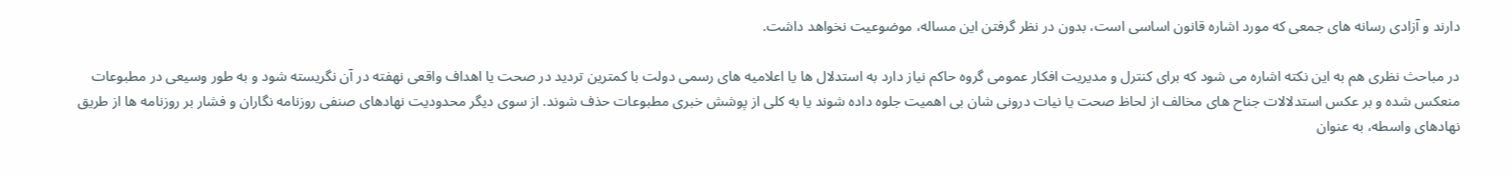دارند و آزادی رسانه های جمعی که مورد اشاره قانون اساسی است، بدون در نظر گرفتن این مساله، موضوعیت نخواهد داشت.

در مباحث نظری هم به این نکته اشاره می شود که برای کنترل و مدیریت افکار عمومی گروه حاکم نیاز دارد به استدلال ها یا اعلامیه های رسمی دولت با کمترین تردید در صحت یا اهداف واقعی نهفته در آن نگریسته شود و به طور وسیعی در مطبوعات منعکس شده و بر عکس استدلالات جناح های مخالف از لحاظ صحت یا نیات درونی شان بی اهمیت جلوه داده شوند یا به کلی از پوشش خبری مطبوعات حذف شوند. از سوی دیگر محدودیت نهادهای صنفی روزنامه نگاران و فشار بر روزنامه ها از طریق نهادهای واسطه، به عنوان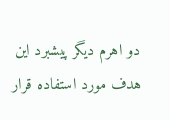دو اهرم دیگر پیشبرد این هدف مورد استفاده قرار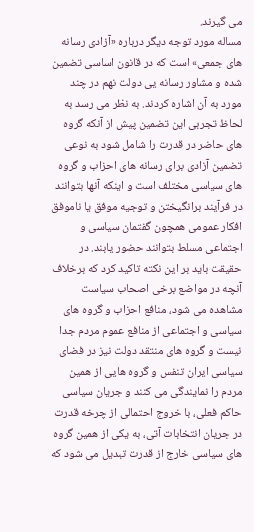می گیرند.
مساله مورد توجه دیگر درباره «آزادی رسانه های جمعی» است که در قانون اساسی تضمین شده و مشاور رسانه یی دولت نهم در چند مورد به آن اشاره کردند. به نظر می رسد به لحاظ تجربی این تضمین پیش از آنکه گروه های حاضر در قدرت را شامل شود به نوعی تضمین آزادی برای رسانه های احزاب و گروه های سیاسی مختلف است و اینکه آنها بتوانند در فرآیند برانگیختن و توجیه موفق یا ناموفق افکار عمومی همچون گفتمان سیاسی و اجتماعی مسلط بتوانند حضور یابند. در حقیقت باید بر این نکته تاکید کرد که برخلاف آنچه در مواضع برخی اصحاب سیاست مشاهده می شود، منافع احزاب و گروه های سیاسی و اجتماعی از منافع عموم مردم جدا نیست و گروه های منتقد دولت نیز در فضای سیاسی ایران تنفس و گروه هایی از همین مردم را نمایندگی می کنند و جریان سیاسی حاکم فعلی، با خروج احتمالی از چرخه قدرت در جریان انتخابات آتی، به یکی از همین گروه های سیاسی خارج از قدرت تبدیل می شود که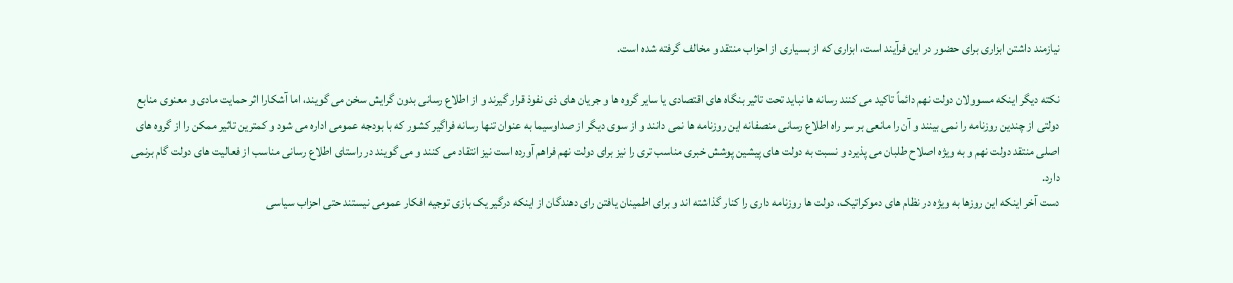نیازمند داشتن ابزاری برای حضور در این فرآیند است، ابزاری که از بسیاری از احزاب منتقد و مخالف گرفته شده است.

نکته دیگر اینکه مسوولان دولت نهم دائماً تاکید می کنند رسانه ها نباید تحت تاثیر بنگاه های اقتصادی یا سایر گروه ها و جریان های ذی نفوذ قرار گیرند و از اطلاع رسانی بدون گرایش سخن می گویند، اما آشکارا اثر حمایت مادی و معنوی منابع دولتی از چندین روزنامه را نمی بینند و آن را مانعی بر سر راه اطلاع رسانی منصفانه این روزنامه ها نمی دانند و از سوی دیگر از صداوسیما به عنوان تنها رسانه فراگیر کشور که با بودجه عمومی اداره می شود و کمترین تاثیر ممکن را از گروه های اصلی منتقد دولت نهم و به ویژه اصلاح طلبان می پذیرد و نسبت به دولت های پیشین پوشش خبری مناسب تری را نیز برای دولت نهم فراهم آورده است نیز انتقاد می کنند و می گویند در راستای اطلاع رسانی مناسب از فعالیت های دولت گام برنمی دارد.
دست آخر اینکه این روزها به ویژه در نظام های دموکراتیک، دولت ها روزنامه داری را کنار گذاشته اند و برای اطمینان یافتن رای دهندگان از اینکه درگیر یک بازی توجیه افکار عمومی نیستند حتی احزاب سیاسی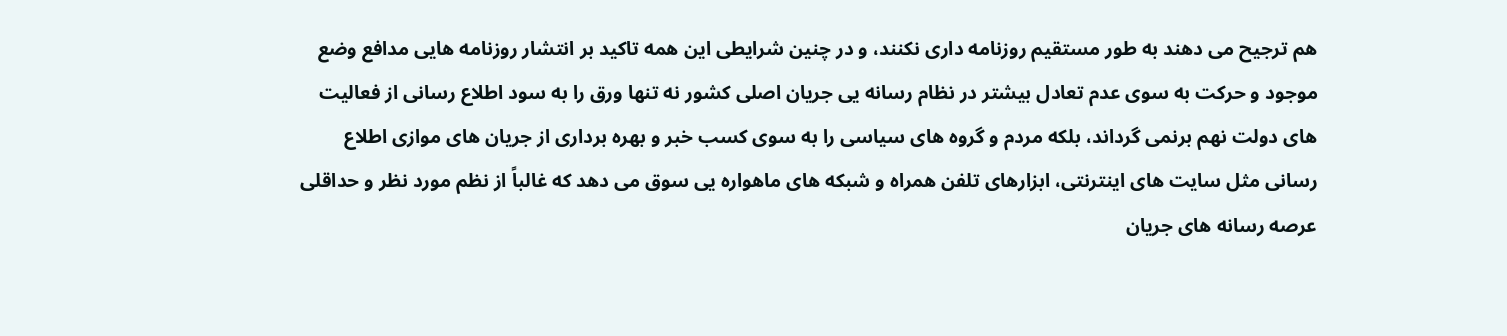هم ترجیح می دهند به طور مستقیم روزنامه داری نکنند، و در چنین شرایطی این همه تاکید بر انتشار روزنامه هایی مدافع وضع موجود و حرکت به سوی عدم تعادل بیشتر در نظام رسانه یی جریان اصلی کشور نه تنها ورق را به سود اطلاع رسانی از فعالیت های دولت نهم برنمی گرداند، بلکه مردم و گروه های سیاسی را به سوی کسب خبر و بهره برداری از جریان های موازی اطلاع رسانی مثل سایت های اینترنتی، ابزارهای تلفن همراه و شبکه های ماهواره یی سوق می دهد که غالباً از نظم مورد نظر و حداقلی عرصه رسانه های جریان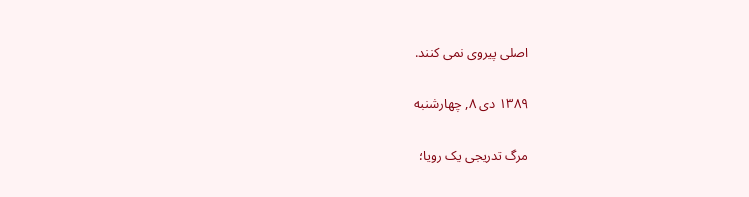اصلی پیروی نمی کنند.

۱۳۸۹ دی ۸, چهارشنبه

مرگ تدریجی یک رویا؛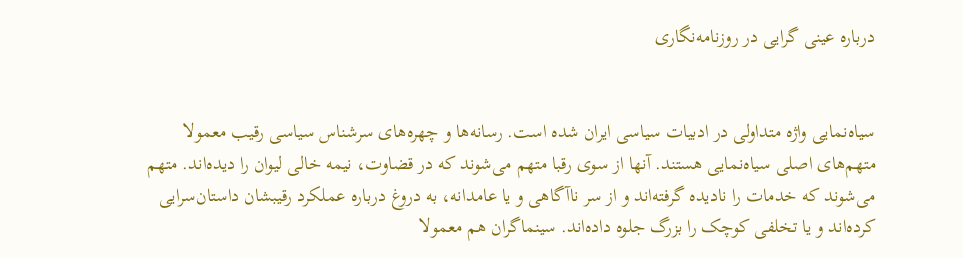درباره عینی گرایی در روزنامه‌نگاری


سیاه‌نمایی واژه متداولی در ادبیات سیاسی ایران شده است. رسانه‌ها و چهره‌های سرشناس سیاسی رقیب معمولا متهم‌های اصلی سیاه‌نمایی هستند. آنها از سوی رقبا متهم می‌شوند که در قضاوت، نیمه خالی لیوان را دیده‌اند. متهم می‌شوند که خدمات را نادیده گرفته‌اند و از سر ناآگاهی و یا عامدانه، به دروغ درباره عملکرد رقیبشان داستان‌سرایی کرده‌اند و یا تخلفی کوچک را بزرگ جلوه داده‌اند. سینماگران هم معمولا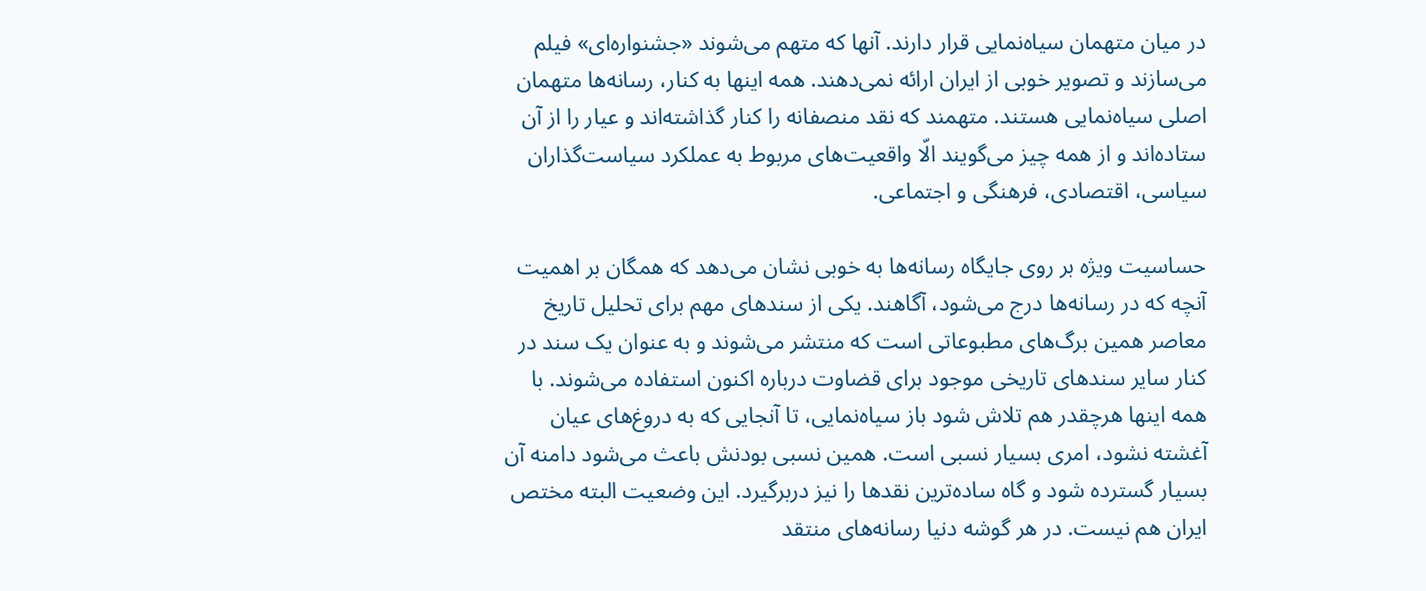در میان متهمان سیاه‌نمایی قرار دارند. آنها که متهم می‌شوند «جشنواره‌ای» فیلم می‌سازند و تصویر خوبی از ایران ارائه نمی‌دهند. همه اینها به کنار، رسانه‌ها متهمان اصلی سیاه‌نمایی هستند. متهمند که نقد منصفانه را کنار گذاشته‌اند و عیار را از آن ستاده‌اند و از همه چیز می‌گویند الّا واقعیت‌های مربوط به عملکرد سیاست‌گذاران سیاسی، اقتصادی، فرهنگی و اجتماعی.

حساسیت ویژه بر روی جایگاه رسانه‌ها به خوبی نشان می‌دهد که همگان بر اهمیت آنچه که در رسانه‌ها درج می‌شود، آگاهند. یکی از سندهای مهم برای تحلیل تاریخ معاصر همین برگ‌های مطبوعاتی است که منتشر می‌شوند و به عنوان یک سند در کنار سایر سندهای تاریخی موجود برای قضاوت درباره اکنون استفاده می‌شوند. با همه اینها هرچقدر هم تلاش شود باز سیاه‌نمایی،‌ تا آنجایی که به دروغ‌های عیان آغشته نشود،‌ امری بسیار نسبی است. همین نسبی بودنش باعث می‌شود دامنه آن بسیار گسترده شود و گاه ساده‌ترین نقدها را نیز دربرگیرد. این وضعیت البته مختص ایران هم نیست. در هر گوشه دنیا رسانه‌های منتقد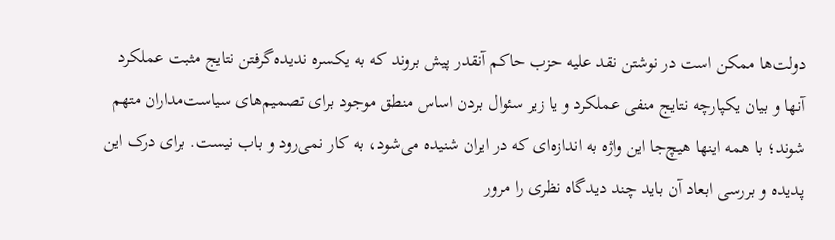دولت‌ها ممکن است در نوشتن نقد علیه حزب حاکم آنقدر پیش بروند که به یکسره ندیده‌گرفتن نتایج مثبت عملکرد آنها و بیان یکپارچه نتایج منفی عملکرد و یا زیر سئوال بردن اساس منطق موجود برای تصمیم‌های سیاست‌مداران متهم شوند؛ با همه اینها هیچ‌جا این واژه به اندازه‌ای که در ایران شنیده می‌شود، به کار نمی‌رود و باب نیست. برای درک این پدیده و بررسی ابعاد آن باید چند دیدگاه نظری را مرور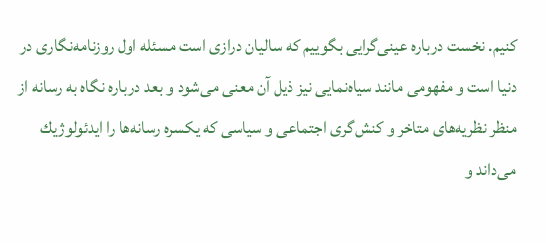کنیم. نخست درباره عینی‌گرایی بگوییم كه سالیان درازی است مسئله اول روزنامه‌نگاری در دنیا است و مفهومی مانند سیاه‌نمایی نیز ذیل آن معنی می‌شود و بعد درباره نگاه‌ به رسانه از منظر نظریه‌های متاخر و كنش‌گری اجتماعی و سیاسی كه یكسره رسانه‌ها را ایدئولوژیك می‌داند و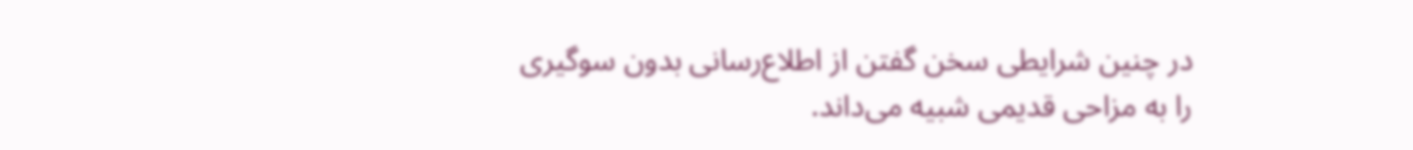در چنین شرایطی سخن گفتن از اطلاع‌رسانی بدون سوگیری را به مزاحی قدیمی شبیه می‌داند.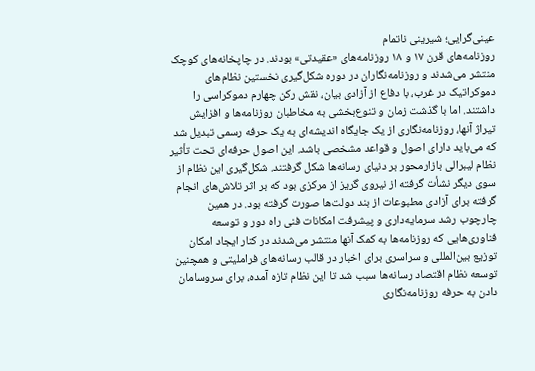عینی‌گرایی؛ شیرینی ناتمام
روزنامه‌های قرن ۱۷ و ۱۸ روزنامه‌های «عقیدتی» بودند. در چاپخانه‌های کوچک منتشر می‌شدند و روزنامه‌نگاران در دوره شکل‌گیری نخستین نظام‌های دموکراتیک در غرب، با دفاع از آزادی بیان،‌ نقش رکن چهارم دموکراسی را داشتند. اما با گذشت زمان و تنوع‌بخشی به مخاطبان روزنامه‌ها و افزایش تیراژ آنها، روزنامه‌نگاری از یک جایگاه اندیشه‌ای به یک حرفه رسمی تبدیل شد که می‌باید دارای اصول و قواعد مشخصی باشد. این اصول حرفه‌ای تحت تأثیر نظام لیبرالی بازارمحور بر دنیای رسانه‌ها شکل گرفتند. شکل‌گیری این نظام از سوی دیگر نشأت گرفته از نیروی گریز از مرکزی بود که بر اثر تلاش‌های انجام گرفته برای آزادی مطبوعات از بند دولت‌ها صورت گرفته بود. در همین چارچوب رشد سرمایه‌داری و پیشرفت امکانات فنی راه دور و توسعه فناوری‌هایی که روزنامه‌ها به کمک آنها منتشر می‌شدند در کنار ایجاد امکان توزیع بین‌المللی و سراسری برای اخبار در قالب رسانه‌های فراملیتی و همچنین توسعه نظام اقتصاد رسانه‌ها سبب شد تا این نظام تازه آمده، برای سروسامان دادن به حرفه روزنامه‌نگاری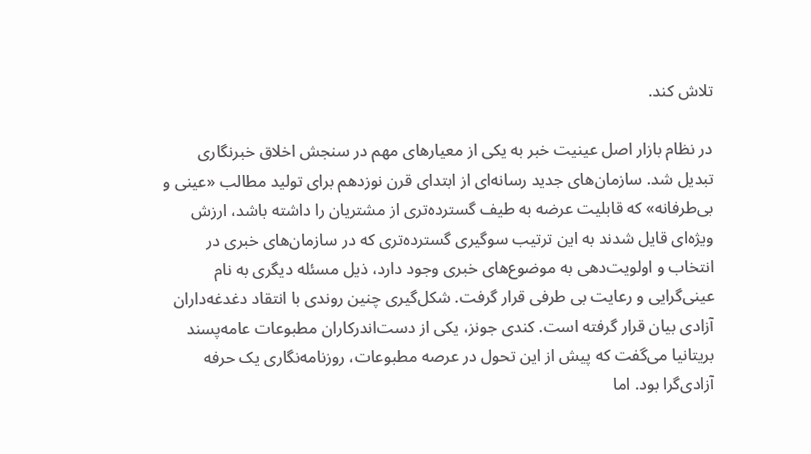تلاش کند.

در نظام بازار اصل عینیت خبر به یکی از معیارهای مهم در سنجش اخلاق خبرنگاری تبدیل شد. سازمان‌های جدید رسانه‌ای از ابتدای قرن نوزدهم برای تولید مطالب «عینی و بی‌طرفانه» که قابلیت عرضه به طیف گسترده‌تری از مشتریان را داشته باشد، ارزش ویژه‌ای قایل شدند به این ترتیب سوگیری‌ گسترده‌تری که در سازمان‌های خبری در انتخاب و اولویت‌دهی به موضوع‌های خبری وجود دارد، ذیل مسئله‌ دیگری به نام عینی‌گرایی و رعایت بی طرفی قرار گرفت. شکل‌گیری چنین روندی با انتقاد دغدغه‌داران آزادی بیان قرار گرفته است. کندی جونز،‌ یکی از دست‌اندرکاران مطبوعات عامه‌پسند بریتانیا می‌گفت که پیش از این تحول در عرصه مطبوعات، روزنامه‌نگاری یک حرفه آزادی‌گرا بود. اما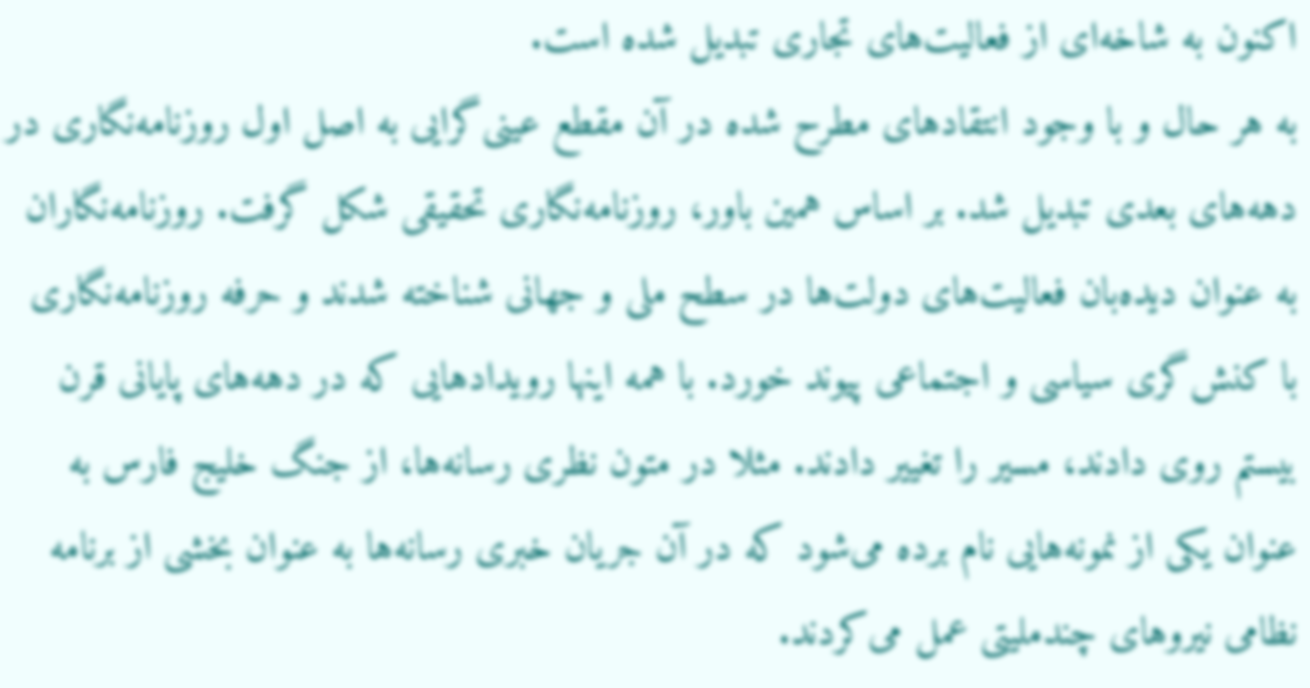اکنون به شاخه‌ای از فعالیت‌های تجاری تبدیل شده است.
به هر حال و با وجود انتقادهای مطرح شده در آن مقطع عینی‌گرایی به اصل اول روزنامه‌نگاری در دهه‌های بعدی تبدیل شد. بر اساس همین باور، روزنامه‌نگاری تحقیقی شکل گرفت. روزنامه‌نگاران به عنوان دیده‌بان فعالیت‌های دولت‌ها در سطح ملی و جهانی شناخته شدند و حرفه روزنامه‌نگاری با کنش‌گری سیاسی و اجتماعی پیوند خورد. با همه اینها رویدادهایی که در دهه‌های پایانی قرن بیستم روی دادند، مسیر را تغییر دادند. مثلا در متون نظری رسانه‌ها، از جنگ خلیج فارس به عنوان یکی از نمونه‌هایی نام برده می‌شود که در آن جریان خبری رسانه‌ها به عنوان بخشی از برنامه نظامی نیروهای چندملیتی عمل می‌کردند.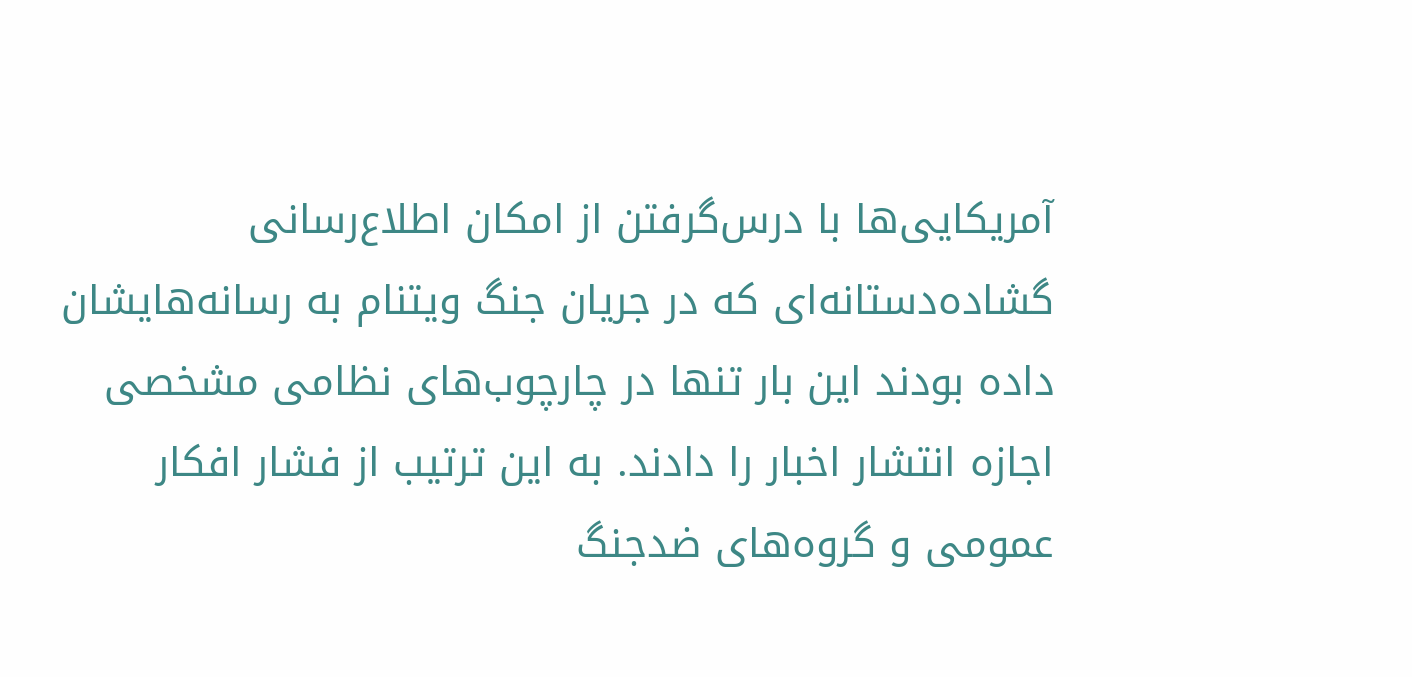آمریکایی‌ها با درس‌گرفتن از امکان اطلاع‌رسانی گشاده‌دستانه‌ای که در جریان جنگ ویتنام به رسانه‌هایشان داده بودند این بار تنها در چارچوب‌های نظامی مشخصی اجازه انتشار اخبار را دادند. به این ترتیب از فشار افکار عمومی و گروه‌های ضدجنگ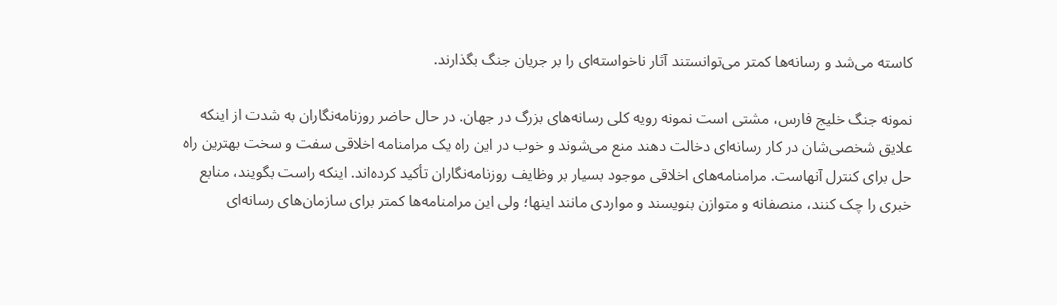کاسته می‌شد و رسانه‌ها کمتر می‌توانستند آثار ناخواسته‌ای را بر جریان جنگ بگذارند.

نمونه جنگ خلیج‌ فارس، مشتی است نمونه رویه کلی رسانه‌های بزرگ در جهان. در حال حاضر روزنامه‌نگاران به شدت از اینکه علایق شخصی‌شان در کار رسانه‌ای دخالت دهند منع می‌شوند و خوب در این راه یک مرامنامه اخلاقی سفت و سخت بهترین راه حل برای کنترل آنهاست. مرامنامه‌های اخلاقی موجود بسیار بر وظایف روزنامه‌نگاران تأکید کرده‌اند. اینکه راست بگویند، منابع خبری را چک کنند، منصفانه و متوازن بنویسند و مواردی مانند اینها؛‌ ولی این مرامنامه‌ها کمتر برای سازمان‌های رسانه‌‌ای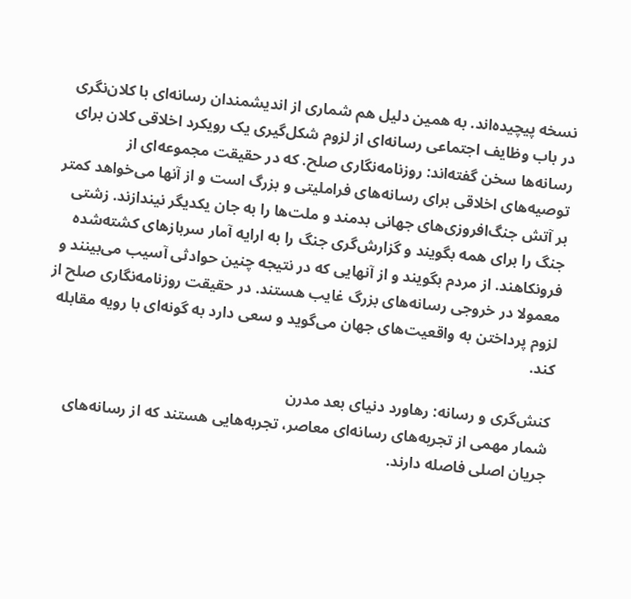نسخه‌ پیچیده‌اند. به همین دلیل هم شماری از اندیشمندان رسانه‌ای با کلان‌نگری در باب وظایف اجتماعی رسانه‌ای از لزوم شکل‌گیری یک رویکرد اخلاقی کلان برای رسانه‌ها سخن گفته‌اند: روزنامه‌نگاری صلح. که در حقیقت مجموعه‌ای از توصیه‌های اخلاقی برای رسانه‌های فراملیتی و بزرگ است و از آنها می‌خواهد کمتر بر آتش جنگ‌افروز‌ی‌های جهانی بدمند و ملت‌ها را به جان یکدیگر نیندازند. زشتی جنگ را برای همه بگویند و گزارش‌گری جنگ را به ارایه آمار سربازهای کشته‌شده فرونکاهند. از مردم بگویند و از آنهایی که در نتیجه چنین حوادثی آسیب می‌بینند و معمولا در خروجی رسانه‌های بزرگ غایب هستند. در حقیقت روزنامه‌نگاری صلح از لزوم پرداختن به واقعیت‌های جهان می‌گوید و سعی دارد به گونه‌ای با رویه‌ مقابله کند.

کنش‌گری و رسانه: رهاورد دنیای بعد مدرن
شمار مهمی از تجربه‌های رسانه‌ای معاصر، تجربه‌هایی هستند که از رسانه‌های جریان اصلی فاصله دارند.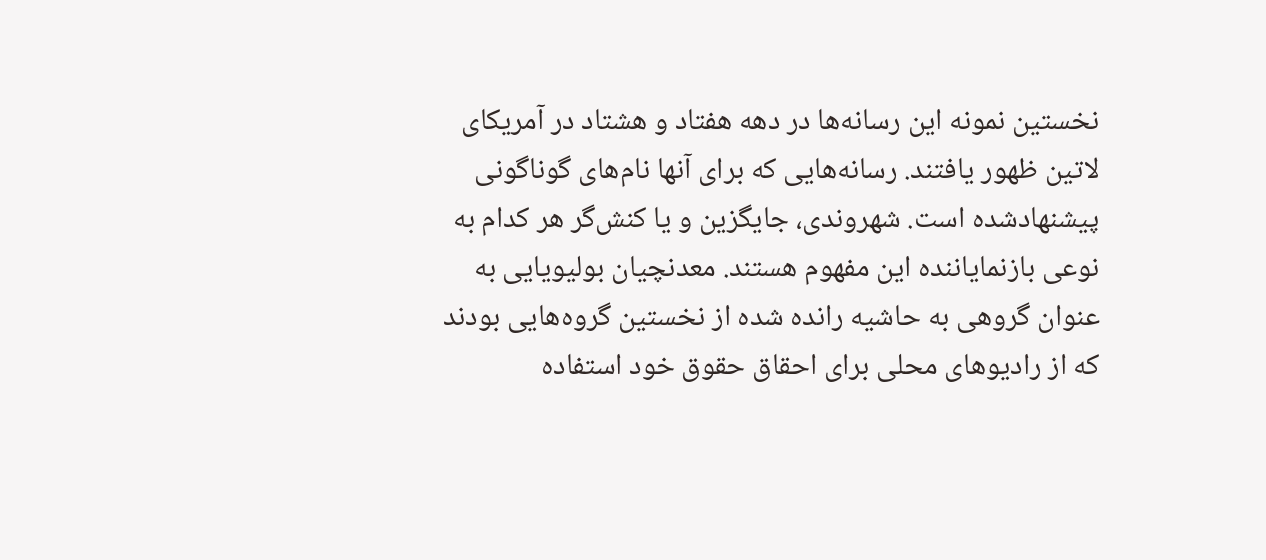نخستین نمونه این رسانه‌ها در دهه هفتاد و هشتاد در آمریکای لاتین ظهور یافتند. رسانه‌هایی که برای آنها نام‌های گوناگونی پیشنهادشده است. شهروندی، جایگزین و یا کنش‌گر هر کدام به نوعی بازنمایاننده این مفهوم هستند. معدنچیان بولیویایی به عنوان گروهی به حاشیه رانده شده از نخستین گروه‌هایی بودند که از رادیوهای محلی برای احقاق حقوق خود استفاده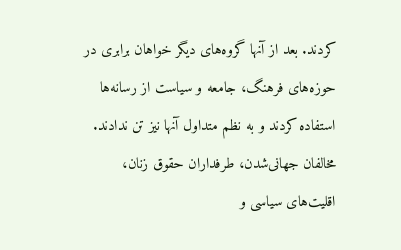کردند. بعد از آنها گروه‌های دیگر خواهان برابری در حوزه‌های فرهنگ، جامعه و سیاست از رسانه‌ها استفاده کردند و به نظم متداول آنها نیز تن ندادند. مخالفان جهانی‌شدن، طرفداران حقوق زنان،‌ اقلیت‌های سیاسی و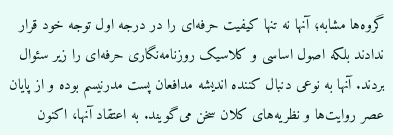گروه‌ها مشابه؛ آنها نه تنها کیفیت حرفه‌ای را در درجه اول توجه خود قرار ندادند بلکه اصول اساسی و کلاسیک روزنامه‌نگاری حرفه‌ای را زیر سئوال بردند. آنها به نوعی دنبال کننده اندیشه مدافعان پست مدرنیسم بوده و از پایان عصر روایت‌ها و نظریه‌های کلان سخن می‌گویند. به اعتقاد آنها، ‌اکنون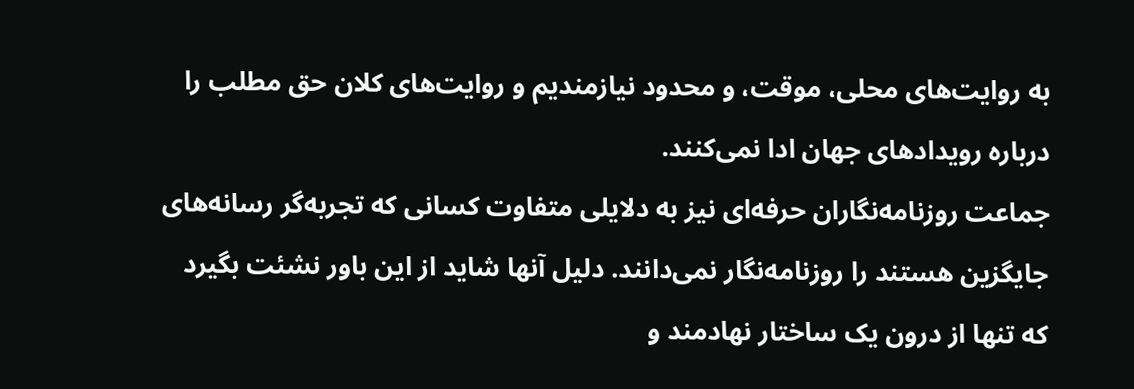به روایت‌های محلی، موقت، و محدود نیازمندیم و روایت‌های کلان حق مطلب را درباره رویدادهای جهان ادا نمی‌کنند.
جماعت روزنامه‌نگاران حرفه‌ای نیز به دلایلی متفاوت کسانی که تجربه‌گر رسانه‌های جایگزین هستند را روزنامه‌نگار نمی‌دانند. دلیل آنها شاید از این باور نشئت بگیرد که تنها از درون یک ساختار نهادمند و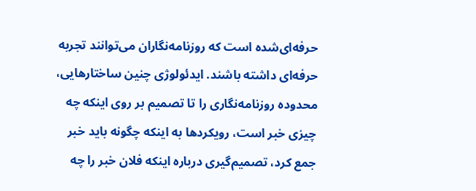حرفه‌ای‌شده است که روزنامه‌نگاران می‌توانند تجربه‌ حرفه‌ای داشته باشند. ایدئولوژی چنین ساختارهایی، محدوده روزنامه‌نگاری را تا تصمیم بر روی اینکه چه چیزی خبر است، رویکردها به اینکه چگونه باید خبر جمع کرد، تصمیم‌گیری درباره اینکه فلان خبر را چه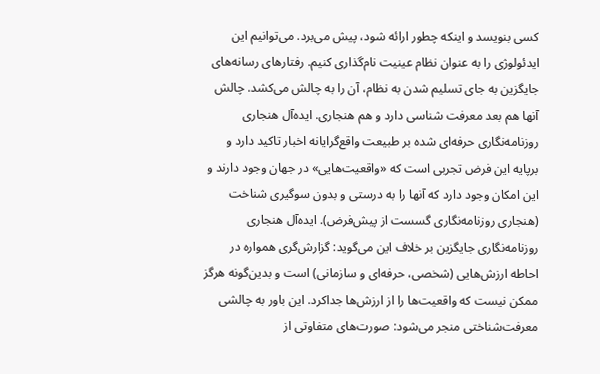کسی بنویسد و اینکه چطور ارائه شود، پیش می‌برد. می‌توانیم این ایدئولوژی را به عنوان نظام عینیت نام‌گذاری کنیم. رفتارهای رسانه‌های جایگزین به جای تسلیم شدن به نظام، آن را به چالش می‌کشد. چالش آنها هم بعد معرفت شناسی دارد و هم هنجاری. ایده‌آل هنجاری روزنامه‌نگاری حرفه‌ای شده بر طبیعت واقع‌گرایانه اخبار تاکید دارد و برپایه این فرض تجربی است که «واقعیت‌هایی» در جهان وجود دارند و این امکان وجود دارد که آنها را به درستی و بدون سوگیری شناخت (هنجاری روزنامه‌نگاری گسست از پیش‌فرض). ایده‌آل هنجاری روزنامه‌نگاری جایگزین بر خلاف این می‌گوید: گزارش‌گری همواره در احاطه ارزش‌هایی (شخصی، حرفه‌ای و سازمانی) است و بدین‌گونه هرگز ممکن نیست که واقعیت‌ها را از ارزش‌ها جداکرد. این باور به چالشی معرفت‌شناختی منجر می‌شود: صورت‌های متفاوتی از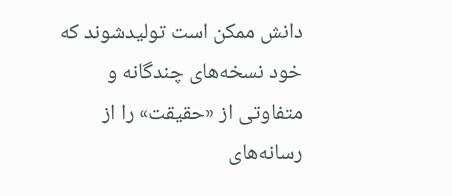دانش ممکن است تولیدشوند که خود نسخه‌های چندگانه‌ و متفاوتی از «حقیقت» را از رسانه‌های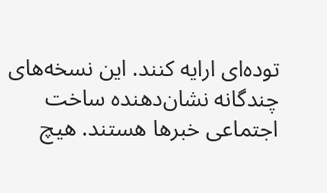توده‌ای ارایه کنند. این نسخه‌های چندگانه نشان‌دهنده ساخت اجتماعی خبرها هستند. هیچ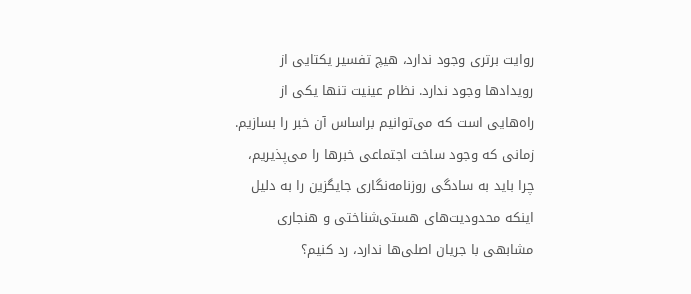روایت برتری وجود ندارد، هیچ تفسیر یکتایی از رویدادها وجود ندارد. نظام عینیت تنها یکی از راه‌هایی است که می‌توانیم براساس آن خبر را بسازیم. زمانی که وجود ساخت اجتماعی خبرها را می‌پذیریم، چرا باید به سادگی روزنامه‌نگاری جایگزین را به دلیل اینکه محدودیت‌های هستی‌شناختی و هنجاری مشابهی با جریان اصلی‌ها ندارد، رد کنیم؟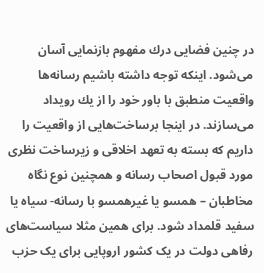در چنین فضایی درك مفهوم بازنمایی آسان می‌شود. اینكه توجه داشته باشیم رسانه‌ها واقعیت منطبق با باور خود را از یك رویداد می‌سازند. در اینجا برساخت‌هایی از واقعیت را داریم كه بسته به تعهد اخلاقی و زیرساخت نظری مورد قبول اصحاب رسانه و همچنین نوع نگاه مخاطبان – همسو یا غیرهمسو با رسانه- سیاه یا سفید قلمداد شود. برای همین مثلا سیاست‌های رفاهی دولت در یک کشور اروپایی برای یک حزب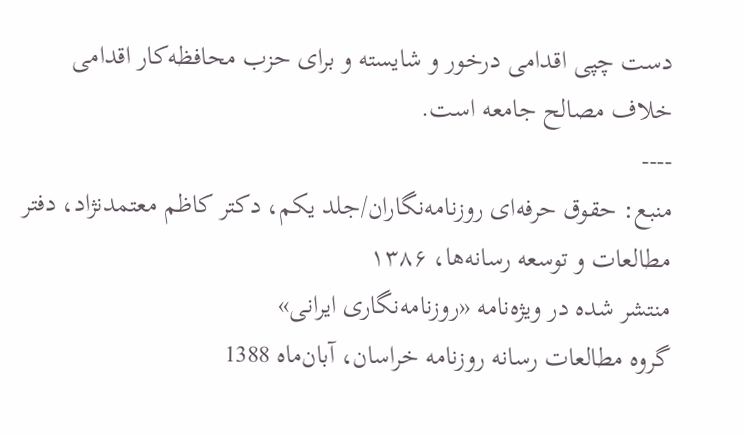دست چپی اقدامی درخور و شایسته و برای حزب محافظه‌کار اقدامی خلاف مصالح جامعه است.
----
منبع: حقوق حرفه‌ای روزنامه‌نگاران/جلد یکم، دکتر کاظم معتمدنژاد، دفتر مطالعات و توسعه رسانه‌ها، ۱۳۸۶
منتشر شده در ویژه‌نامه «روزنامه‌نگاری ایرانی»
گروه مطالعات رسانه روزنامه خراسان، آبان‌ماه 1388